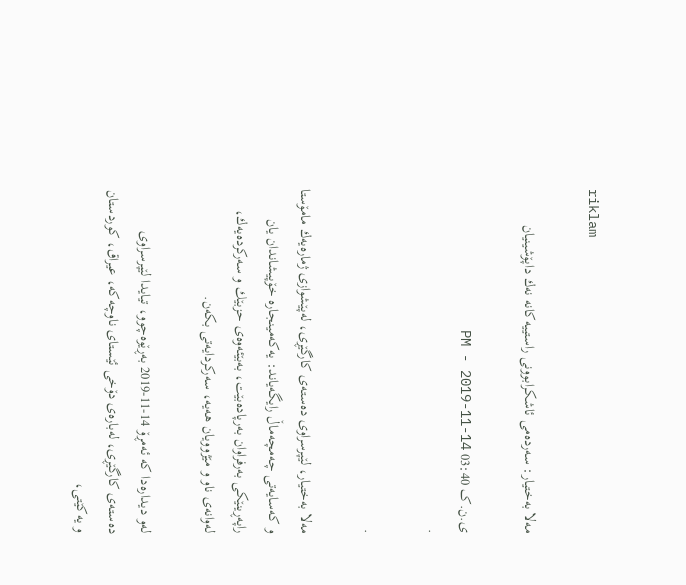riklam

مه‌لا به‌ختیار: سه‌رده‌می ئاشكرابوونی راستییه‌كانه‌ نه‌ك داپۆشینیان

ی.ن.ک‌‌ 03:40 PM - 2019-11-14
.

.

مه‌لا به‌ختیار، لێپرسراوی ده‌سته‌ی كارگێڕی، له‌پێشوازی ژماره‌یه‌ك مامۆستا و كه‌سایه‌تی چه‌مچه‌ماڵ رایگه‌یاند: یه‌كه‌مینجاره‌ خۆپیشاندان یان راپه‌ڕینێكی به‌رفراوان به‌رپاده‌بێت، به‌بێئه‌وه‌ی حزبێك و سه‌ركرده‌یه‌ك، له‌وانه‌ی ناو و مێژوویان هه‌یه‌، سه‌ركردایه‌تی بكه‌ن.

له‌و دیداره‌دا كه‌ ئه‌مڕۆ 14-11-2019 به‌ڕێوه‌چوو، تیایدا لێپرسراوی ده‌سته‌ی كارگێڕی، له‌باره‌ی دۆخی ئێستای ناوچه‌كه‌، عیراق، كوردستان و یه‌كێتی،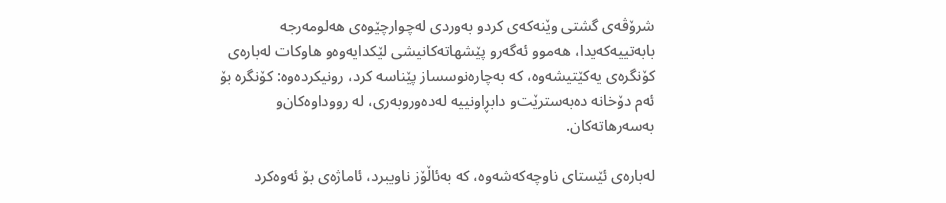شرۆڤه‌ی گشتی وێنه‌كه‌ی كردو به‌وردی له‌چوارچێوه‌ی هه‌لومه‌رجه‌ بابه‌تییه‌كه‌یدا، هه‌موو ئه‌گه‌رو پێشهاته‌كانیشی لێكدایه‌وه‌‌و هاوكات له‌باره‌ی كۆنگره‌ی یه‌كێتیشه‌وه‌، كه‌ به‌چاره‌نوسساز پێناسه‌ كرد، رونیكرده‌وه‌: كۆنگره‌ بۆ ئه‌م دۆخانه‌ ده‌به‌سترێت‌و دابڕاونییه‌ له‌ده‌وروبه‌ری، له‌ رووداوه‌كان‌و به‌سه‌رهاته‌كان.

له‌باره‌ی ئێستای ناوچه‌كه‌شه‌وه‌، كه‌ به‌ئاڵۆز ناویبرد، ئاماژه‌ی بۆ ئه‌وه‌كرد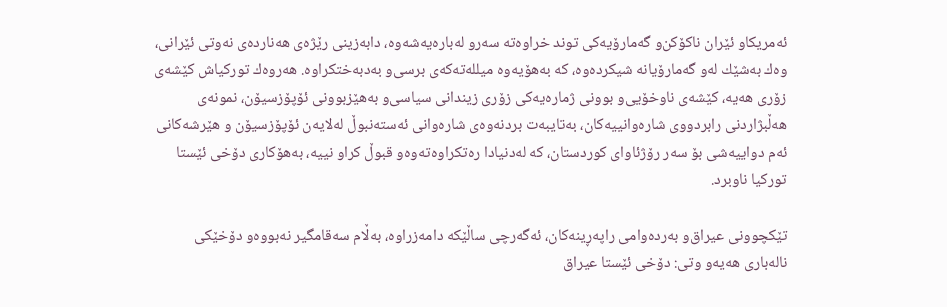ئه‌مریكا‌و ئێران ناكۆكن‌و گه‌مارۆیه‌كی توند خراوه‌ته‌ سه‌ر‌و له‌باره‌یه‌شه‌وه‌، دابه‌زینی رێژه‌ی هه‌نارده‌ی نه‌وتی ئێرانی، وه‌ك به‌شێك له‌و گه‌مارۆیانه‌ شیكرده‌وه‌، كه‌ به‌هۆیه‌وه‌ میلله‌ته‌كه‌ی برسی‌و به‌دبه‌ختكراوه‌. هه‌روه‌ك توركیاش كێشه‌ی زۆری هه‌یه‌، كێشه‌ی ناوخۆیی‌و بوونی ژماره‌یه‌كی زۆری زیندانی سیاسی‌و به‌هێزبوونی ئۆپۆزسیۆن، نمونه‌ی هه‌ڵبژاردنی رابردووی شاره‌وانییه‌كان، به‌تایبه‌ت بردنه‌وه‌ی شاره‌وانی ئه‌سته‌نبوڵ له‌لایه‌ن ئۆپۆزسیۆن و هێرشه‌كانی ئه‌م دواییه‌شی بۆ سه‌ر رۆژئاوای كوردستان، كه‌ له‌دنیادا ره‌تكراوه‌ته‌وه‌و قبوڵ كراو نییه‌، به‌هۆكاری دۆخی ئێستا توركیا ناوبرد.

تێكچوونی عیراق‌و به‌رده‌وامی راپه‌ڕینه‌كان، ئه‌گه‌رچی ساڵێكه‌ دامه‌زراوه‌، به‌ڵام سه‌قامگیر نه‌بووه‌و دۆخێكی ناله‌باری هه‌یه‌‌و وتی: دۆخی ئێستا عیراق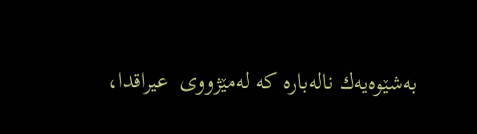به‌شێوه‌یه‌ك ناله‌باره‌ كه‌ له‌مێژووی  عیراقدا،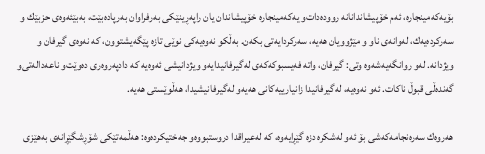بۆیه‌كه‌مینجاره‌، ئه‌م خۆپیشاندانانه‌ رووده‌دات‌و یه‌كه‌مینجاره‌ خۆپیشاندان یان راپه‌ڕینێكی به‌رفراوان به‌رپاده‌بێت، به‌بێئه‌وه‌ی حزبێك و سه‌ركرده‌یه‌ك، له‌وانه‌ی ناو و مێژوویان هه‌یه‌، سه‌ركردایه‌تی بكه‌ن. به‌ڵكو نه‌وه‌یه‌كی نوێی تازه‌ پێگه‌یشتوون، كه‌ نه‌وه‌ی گیرفان و ویژدانه‌. له‌و روانگه‌یه‌شه‌وه‌ وتی: گیرفان، واته‌ فه‌یسبوكه‌كه‌ی له‌گیرفانیدایه‌و ویژدانیشی ئه‌وه‌یه‌ كه‌ دادپه‌روه‌ری ده‌وێت‌و ناعه‌داله‌تی‌و گه‌نده‌ڵی قبوڵ ناكات. ئه‌و نه‌وه‌یه‌، له‌گیرفانیدا زانیارییه‌كانی هه‌یه‌‌و له‌گیرفانیشیدا، هه‌ڵوێستی هه‌یه‌.

هه‌روه‌ك سه‌ره‌نجامه‌كه‌شی بۆ ئه‌و له‌شكره‌ دزه‌ گێڕایه‌وه‌، كه‌ له‌عیراقدا دروستبووه‌و جه‌ختیكرده‌وه‌: هه‌ڵمه‌تێكی شۆڕشگێڕانه‌ی به‌هێزی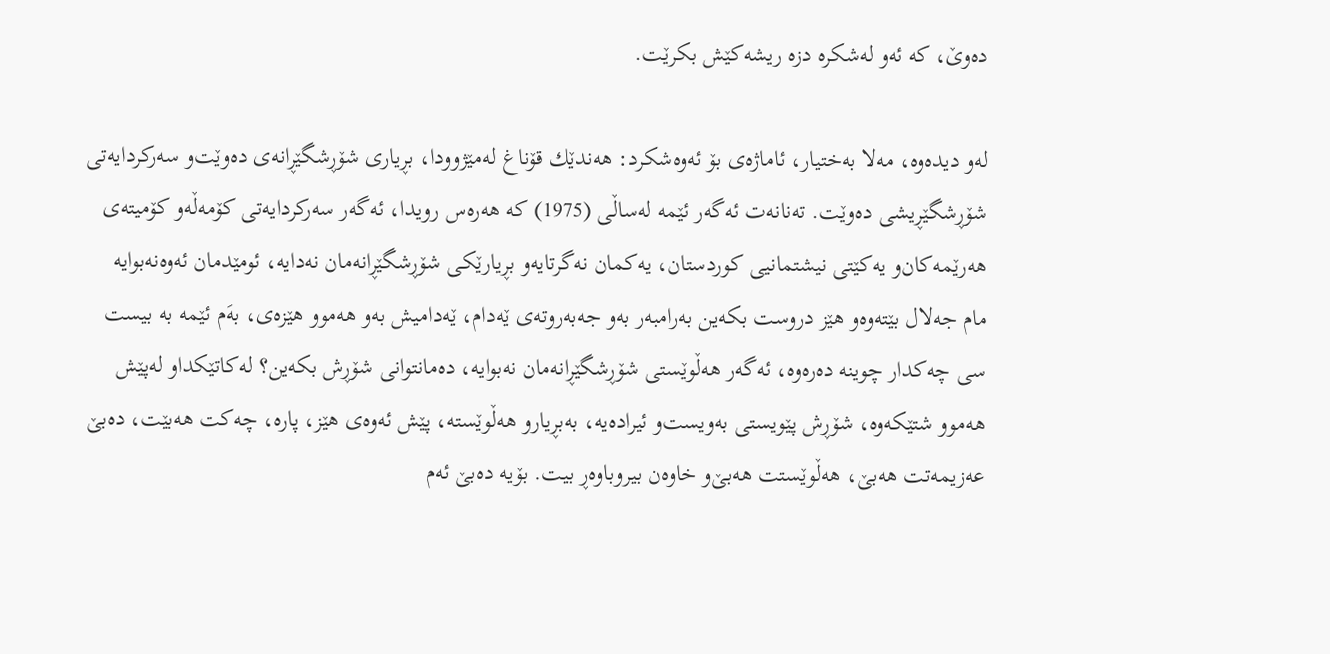ده‌وێ‌، كه‌ ئه‌و له‌شكره‌ دزه‌ ریشه‌كێش بكرێت.

له‌و دیده‌وه‌، مه‌لا به‌ختیار، ئاماژه‌ی بۆ ئه‌وه‌شكرد: هه‌ندێك قۆناغ له‌مێژوودا، بڕیاری شۆڕشگێڕانه‌ی ده‌وێت‌و سه‌ركردایه‌تی شۆڕشگێڕیشی ده‌وێت. ته‌نانه‌ت ئه‌گه‌ر ئێمه‌ له‌ساڵی (1975) كه‌ هه‌ره‌س رویدا، ئه‌گه‌ر سه‌ركردایه‌تی كۆمه‌ڵه‌و كۆمیته‌ی هه‌رێمه‌كان‌و یه‌كێتی نیشتمانیی كوردستان، یه‌كمان نه‌گرتایه‌و بڕیارێكی شۆڕشگێڕانه‌مان نه‌دایه‌، ئومێدمان ئه‌وه‌نه‌بوایه‌ مام جه‌لال بێته‌وه‌و هێز دروست بكه‌ین به‌رامبه‌ر به‌و جه‌به‌روته‌ی ێه‌دام، ێه‌دامیش به‌و هه‌موو هێزه‌ی، به‌َم ئێمه‌ به‌ بیست سی چه‌كدار چوینه‌ ده‌ره‌وه‌، ئه‌گه‌ر هه‌ڵوێستی شۆڕشگێڕانه‌مان نه‌بوایه‌، ده‌مانتوانی شۆڕش بكه‌ین؟ له‌كاتێكدا‌و له‌پێش هه‌موو شتێكه‌وه‌، شۆڕش پێویستی به‌ویست‌و ئیراده‌یه‌، به‌بڕیارو هه‌ڵوێسته‌، پێش ئه‌وه‌ی هێز، پاره‌، چه‌كت هه‌بێت، ده‌بێ‌ عه‌زیمه‌تت هه‌بێ‌، هه‌ڵوێستت هه‌بێ‌‌و خاوه‌ن بیروباوه‌ڕ بیت. بۆیه‌ ده‌بێ‌ ئه‌م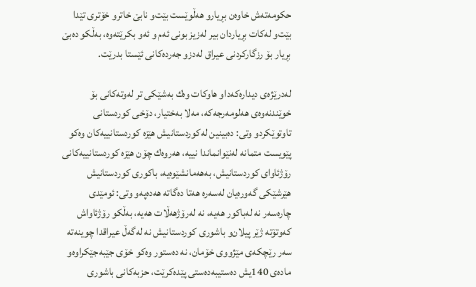حكومه‌ته‌ش خاوه‌ن بڕیارو هه‌ڵوێست بێت‌و نابێ‌ خاترو خۆتری تێدا بێت‌و له‌كات بڕیاردان بیر له‌زیز بونی ئه‌م و ئه‌و بكرێته‌وه‌، به‌ڵكو ده‌بێ‌ بڕیار بۆ رزگاركردنی عیراق له‌دزو جه‌رده‌كانی ئێستا بدرێت.

له‌درێژه‌ی دیداره‌كه‌داو هاوكات وه‌ك به‌شێكی تر له‌وته‌كانی بۆ خوێندنه‌وه‌ی هه‌لومه‌رجه‌كه‌، مه‌لا به‌ختیار، دۆخی كوردستانی تاوتوێكردو وتی: ده‌بینین له‌كوردستانیش هێزه‌ كوردستانییه‌كان وه‌كو پێویست متمانه‌ له‌نێوانماندا نییه‌، هه‌روه‌ك چۆن هێزه‌ كوردستانییه‌كانی رۆژئاوای كوردستانیش، به‌هه‌مانشێوه‌یه‌، باكوری كوردستانیش هێرشێكی گه‌وره‌یان له‌سه‌ره‌ هه‌تا ده‌گاته‌ هه‌ده‌په‌‌و وتی: ئومێدی چاره‌سه‌ر نه‌ له‌باكور هه‌یه‌، نه‌ له‌رۆژهه‌ڵات هه‌یه‌، به‌ڵكو رۆژئاواش كه‌وتۆته‌ ژێر پیلان‌و باشوری كوردستانیش نه‌ له‌گه‌ڵ عیراقدا چوینه‌ته‌ سه‌ر رێچكه‌ی مێژووی خۆمان، نه‌ ده‌ستور وه‌كو خۆی جێبه‌جێكراوه‌و ماده‌ی 140یش ده‌ستیبه‌ده‌ستی پێده‌كرێت، حزبه‌كانی باشوری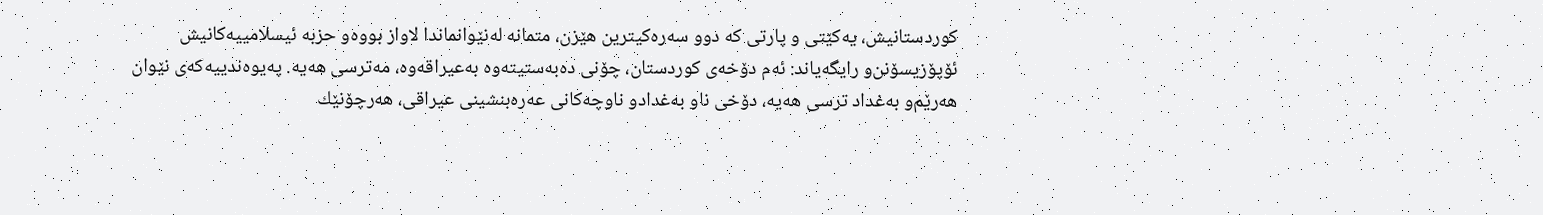كوردستانیش، یه‌كێتی و پارتی كه‌ دوو سه‌ره‌كیترین هێزن، متمانه‌ له‌نێوانماندا لاواز بووه‌‌و حزبه‌ ئیسلامییه‌كانیش ئۆپۆزیسۆنن‌و رایگه‌یاند: ئه‌م دۆخه‌ی كوردستان، چۆنی ده‌به‌ستیته‌وه‌ به‌عیراقه‌وه‌، مه‌ترسی هه‌یه‌. په‌یوه‌ندییه‌كه‌ی نێوان هه‌رێم‌و به‌غداد ترسی هه‌یه‌، دۆخی ناو به‌غدادو ناوچه‌كانی عه‌ره‌بنشینی عیراقی، هه‌رچۆنێك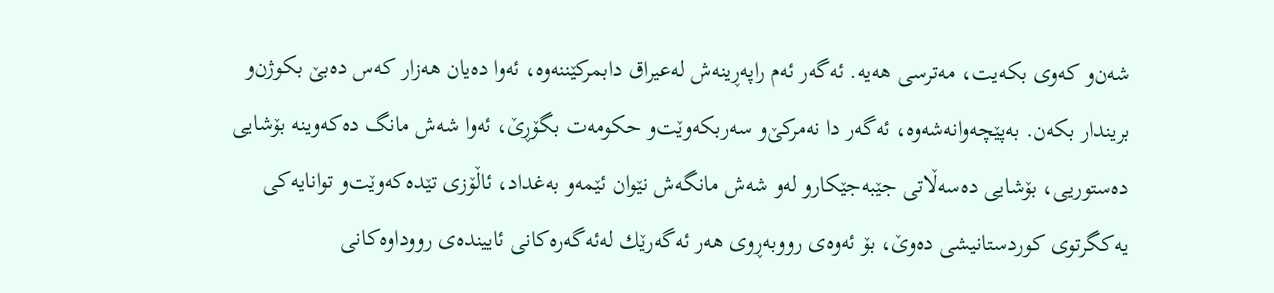شه‌ن‌و كه‌وی بكه‌یت، مه‌ترسی هه‌یه‌. ئه‌گه‌ر ئه‌م راپه‌ڕینه‌ش له‌عیراق دابمركێننه‌وه‌، ئه‌وا ده‌یان هه‌زار كه‌س ده‌بێ‌ بكوژن‌و بریندار بكه‌ن. به‌پێچه‌وانه‌شه‌وه‌، ئه‌گه‌ر دا نه‌مركێ‌‌و سه‌ربكه‌وێت‌و حكومه‌ت بگۆڕێ‌، ئه‌وا شه‌ش مانگ ده‌كه‌وینه‌ بۆشایی ده‌ستوریی، بۆشایی ده‌سه‌ڵاتی جێبه‌جێكارو له‌و شه‌ش مانگه‌ش نێوان ئێمه‌و به‌غداد، ئاڵۆزی تێده‌كه‌وێت‌و توانایه‌كی یه‌كگرتوی كوردستانیشی ده‌وێ‌، بۆ ئه‌وه‌ی رووبه‌ڕوی هه‌ر ئه‌گه‌رێك له‌ئه‌گه‌ره‌كانی ئایینده‌ی رووداوه‌كانی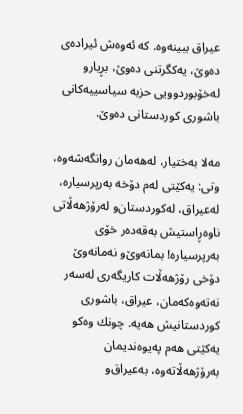عیراق ببینه‌وه‌. كه‌ ئه‌وه‌ش ئیراده‌ی ده‌وێ‌، یه‌كگرتنی ده‌وێ‌، بڕیارو له‌خۆبوردوویی حزبه‌ سیاسییه‌كانی باشوری كوردستانی ده‌وێ‌.

مه‌لا به‌ختیار، له‌هه‌مان روانگه‌شه‌وه‌، وتی: یه‌كێتی له‌م دۆخه‌ به‌رپرسیاره‌، له‌عیراق، له‌كوردستان‌و له‌رۆژهه‌ڵاتی ناوه‌ڕاستیش به‌قه‌ده‌ر خۆی به‌رپرسیاره‌! بمانه‌وێ‌‌و نه‌مانه‌وێ‌ دۆخی رۆژهه‌ڵات كاریگه‌ری له‌سه‌ر نه‌ته‌وه‌كه‌مان، عیراق، باشوری كوردستانیش هه‌یه‌. چونك وه‌كو یه‌كێتی هه‌م په‌یوه‌ندیمان به‌رۆژهه‌ڵاته‌وه‌، به‌عیراق‌و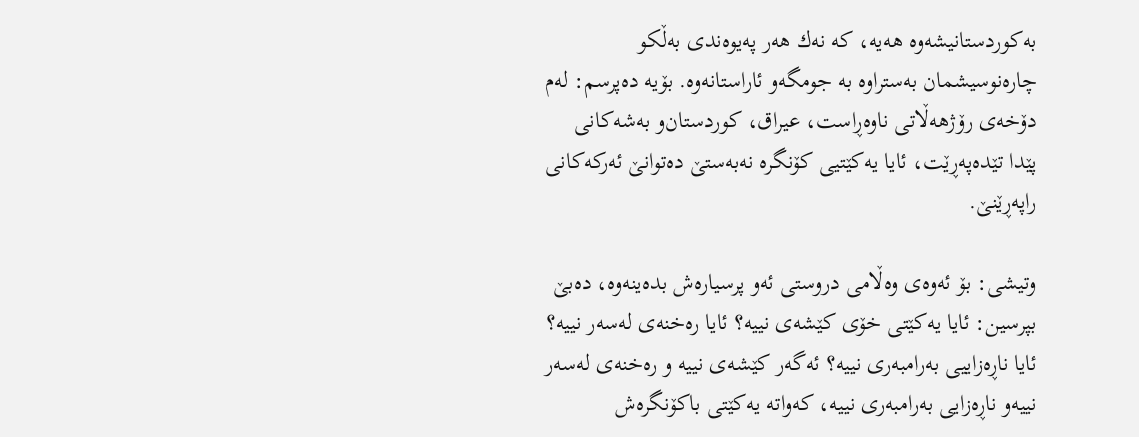به‌كوردستانیشه‌وه‌ هه‌یه‌، كه‌ نه‌ك هه‌ر په‌یوه‌ندی به‌ڵكو چاره‌نوسیشمان به‌ستراوه‌ به‌ جومگه‌و ئاراستانه‌وه‌. بۆیه‌ ده‌پرسم: له‌م دۆخه‌ی رۆژهه‌ڵاتی ناوه‌ڕاست، عیراق، كوردستان‌و به‌شه‌كانی پێدا تێده‌په‌ڕێت، ئایا یه‌كێتیی كۆنگره‌ نه‌به‌ستێ‌ ده‌توانێ‌ ئه‌ركه‌كانی راپه‌ڕێنێ‌.

وتیشی: بۆ ئه‌وه‌ی وه‌ڵامی دروستی ئه‌و پرسیاره‌ش بده‌ینه‌وه‌، ده‌بێ‌ بپرسین: ئایا یه‌كێتی خۆی كێشه‌ی نییه‌؟ ئایا ره‌خنه‌ی له‌سه‌ر نییه‌؟ ئایا ناڕه‌زاییی به‌رامبه‌ری نییه‌؟ ئه‌گه‌ر كێشه‌ی نییه‌ و ره‌خنه‌ی له‌سه‌ر نییه‌و ناڕه‌زایی به‌رامبه‌ری نییه‌، كه‌واته‌ یه‌كێتی باكۆنگره‌ش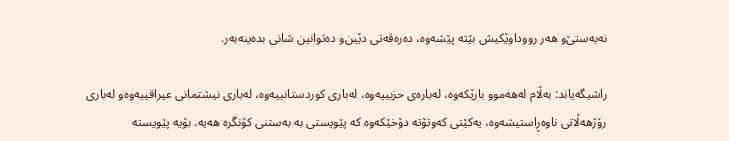نه‌به‌ستێ‌‌و هه‌ر رووداوێكیش بێته‌ پێشه‌وه‌، ده‌ره‌قه‌تی دێین‌و ده‌توانین شانی بده‌ینه‌به‌ر.

راشیگه‌یاند: به‌ڵام له‌هه‌موو بارێكه‌وه‌، له‌باره‌ی حزبییه‌وه‌، له‌باری كوردستانییه‌وه‌، له‌باری نیشتمانی عیراقییه‌وه‌‌و له‌باری رۆژهه‌ڵاتی ناوه‌ڕاستیشه‌وه‌، یه‌كێتی كه‌وتۆته‌ دۆخێكه‌وه‌ كه‌ پێویستی به‌ به‌ستنی كۆنگره‌ هه‌یه‌. بۆیه‌ پێویسته‌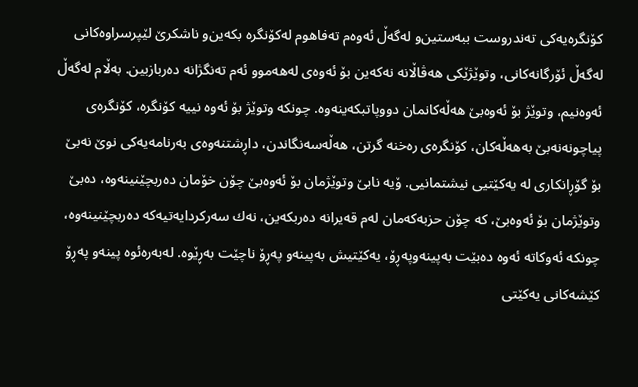كۆنگره‌یه‌كی ته‌ندروست ببه‌ستین‌و له‌گه‌ڵ ئه‌وه‌م ته‌فاهوم له‌كۆنگره‌ بكه‌ین‌و ناشكرێ‌ لێپرسراوه‌كانی له‌گه‌ڵ ئۆرگانه‌كانی، وتوێژێكی هه‌ڤاڵانه‌ نه‌كه‌ین بۆ ئه‌وه‌ی له‌هه‌موو ئه‌م ته‌نگژانه‌ ده‌ربازبین. به‌ڵام له‌گه‌ڵ ئه‌وه‌نیم، وتوێژ بۆ ئه‌وه‌بێ‌ هه‌ڵه‌كانمان دووپاتبكه‌ینه‌وه‌. چونكه‌ وتوێژ بۆ ئه‌وه‌ نییه‌ كۆنگره‌، كۆنگره‌ی پیاچونه‌نه‌بێ‌ به‌هه‌ڵه‌كان، كۆنگره‌ی ره‌خنه‌ گرتن، هه‌ڵه‌سه‌نگاندن، داڕشتنه‌وه‌ی به‌رنامه‌یه‌كی نوێ‌ نه‌بێ‌ بۆ گۆڕانكاری له‌ یه‌كێتیی نیشتمانیی. ۆیه‌ نابێ‌ وتوێژمان بۆ ئه‌وه‌بێ‌ چۆن خۆمان ده‌ربچێنینه‌وه‌، ده‌بێ‌ وتوێژمان بۆ ئه‌وه‌بێ‌، كه‌ چۆن حزبه‌كه‌مان له‌م قه‌یرانه‌ ده‌ربكه‌ین، نه‌ك سه‌ركردایه‌تیه‌كه‌ ده‌ربچێنینه‌وه‌، چونكه‌ ئه‌وكاته‌ ئه‌وه‌ ده‌بێت به‌پینه‌وپه‌ڕۆ، یه‌كێتیش به‌پینه‌و په‌ڕۆ ناچێت به‌ڕێوه‌. له‌به‌ره‌ئوه‌ پینه‌و په‌ڕۆ كێشه‌كانی یه‌كێتی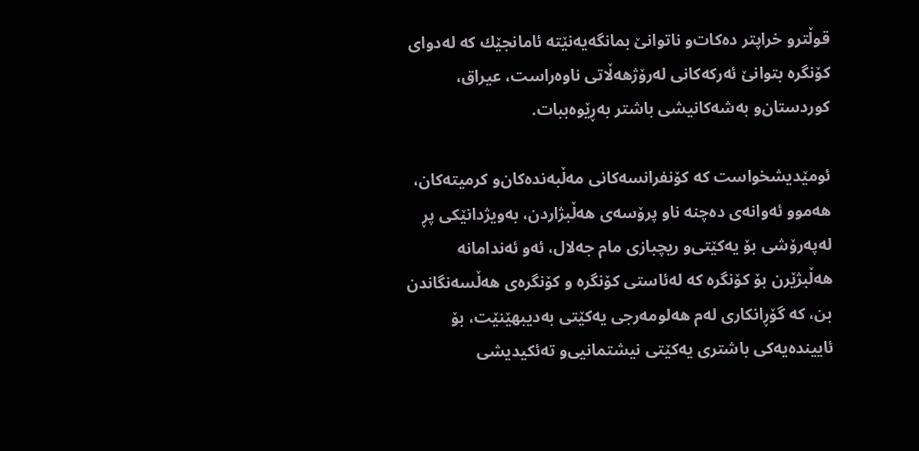قوڵترو خراپتر ده‌كات‌و ناتوانێ‌ بمانگه‌یه‌نێته‌ ئامانجێك كه‌ له‌دوای كۆنگره‌ بتوانێ‌ ئه‌ركه‌كانی له‌رۆژهه‌ڵاتی ناوه‌راست، عیراق، كوردستان‌و به‌شه‌كانیشی باشتر به‌ڕێوه‌ببات.

ئومێدیشخواست كه‌ كۆنفرانسه‌كانی مه‌ڵبه‌نده‌كان‌و كرمیته‌كان، هه‌موو ئه‌وانه‌ی ده‌چنه‌ ناو پرۆسه‌ی هه‌ڵبژاردن، به‌ویژدانێكی پڕ له‌په‌رۆشی بۆ یه‌كێتی‌و ریچبازی مام جه‌لال، ئه‌و ئه‌ندامانه‌ هه‌ڵبژێرن بۆ كۆنگره‌ كه‌ له‌ئاستی كۆنگره‌ و كۆنگره‌ی هه‌ڵسه‌نگاندن بن، كه‌ گۆڕانكاری له‌م هه‌لومه‌رجی یه‌كێتی به‌دیبهێنێت، بۆ ئایینده‌یه‌كی باشتری یه‌كێتی نیشتمانیی‌و ته‌ئكیدیشی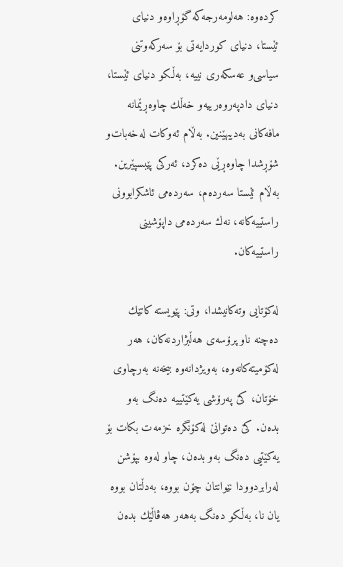كرده‌وه‌: هه‌لومه‌رجه‌كه‌ گۆڕاوه‌و دنیای ئێستا، دنیای كوردایه‌تی بۆ سه‌ركه‌وتنی سیاسی‌و عه‌سكه‌ری نییه‌، به‌ڵكو دنیای ئێستا، دنیای دادپه‌روه‌رییه‌‌و خه‌ڵك چاوه‌ڕێمانه‌ مافه‌كانی به‌دیبهێنین. به‌ڵام ئه‌وكات له‌خه‌بات‌و شۆڕشدا چاوه‌ڕێی ده‌كرد، ئه‌ركی پێبسپێرین. به‌ڵام ئێستا سه‌رده‌م، سه‌رده‌می ئاشكرابوونی راستییه‌كانه‌، نه‌ك سه‌رده‌می داپۆشینی راستییه‌كان.

له‌كۆتایی وته‌كانیشدا، وتی: پێویسته‌ كاتێك ده‌چنه‌ ناو پرۆسه‌ی هه‌ڵبژاردنه‌كان، هه‌ر له‌كۆمیته‌كانه‌وه‌، به‌ویژدانه‌وه‌ بیخه‌نه‌ به‌رچاوی خۆتان، كێ‌ په‌رۆشی یه‌كێتییه‌ ده‌نگ به‌و بده‌ن. كێ‌ ده‌توانێ‌ له‌كۆنگره‌ خزمه‌ت بكات بۆ یه‌كێتیی ده‌نگ به‌و بده‌ن، چاو له‌وه‌ بپۆشن له‌رابردوودا نێوانتان چۆن بووه‌، به‌دڵتان بووه‌ یان نا، به‌ڵكو ده‌نگ به‌هه‌ر هه‌ڤاڵێك بده‌ن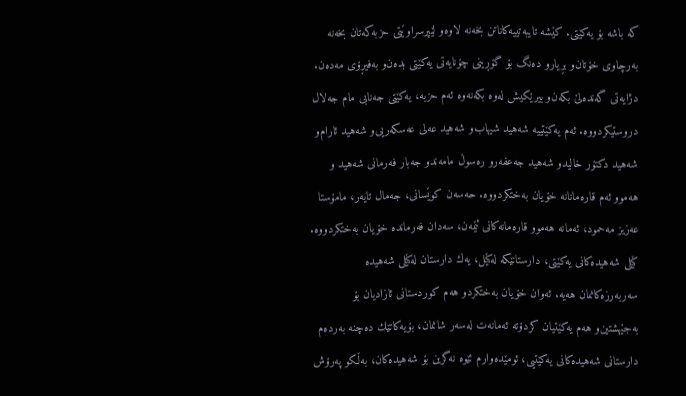كه‌ باشه‌ بۆ یه‌كێتی. كێشه‌ تایبه‌تییه‌كاناتن بخه‌نه‌ لاوه‌و لێپرسراوێتی حزبه‌كه‌تان بخه‌نه‌ به‌رچاوی خۆتان‌و بڕیار‌و ده‌نگ بۆ گۆڕینی چۆنایه‌تی یه‌كێتی بده‌ن‌و به‌فیڕۆی مه‌ده‌ن. دژایه‌تی گه‌نده‌لێ‌ بكه‌ن‌و بیرێكیش له‌وه‌ بكه‌نه‌وه‌ ئه‌م حزبه‌، یه‌كێتی جه‌نابی مام جه‌لال دروستیكردووه‌. ئه‌م یه‌كێتییه‌ شه‌هید شیهاب‌و شه‌هید عه‌لی عه‌سكه‌ریی‌و شه‌هید ئارام‌و شه‌هید دكتۆر خالید‌و شه‌هید جه‌عفه‌رو ره‌سوڵ مامه‌ند‌و جه‌بار فه‌رمانی شه‌هید و هه‌موو ئه‌م قاره‌مانانه‌ خۆیان به‌ختكردووه‌. حه‌سه‌ن كوێسانی، جه‌مال تایه‌ر، مامۆستا عه‌زیز مه‌حمود، ئه‌مانه‌ هه‌موو قاره‌مانه‌كانی ئێمه‌ن، سه‌دان فه‌رمانده‌ خۆیان به‌ختكردووه‌. كێلی شه‌هیده‌كانی یه‌كێتی، دارستانێكه‌ له‌كێل، یه‌ك دارستان له‌كێلی شه‌هیده‌ سه‌ربه‌رزه‌كانمان هه‌یه‌. ئه‌وان خۆیان به‌ختكردو هه‌م كوردستانی ئازادیان بۆ به‌جێهشتین‌و هه‌م یه‌كێتیان كردۆته‌ ئه‌مانه‌ت له‌سه‌ر شانمان، بۆیه‌كاتێك ده‌چنه‌ به‌رده‌م دارستانی شه‌هیده‌كانی یه‌كێتیی، ئومێده‌وارم ئێوه‌ نه‌گرین بۆ شه‌هیده‌كان، به‌ڵكو په‌رۆش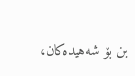بن بۆ شه‌هیده‌كان،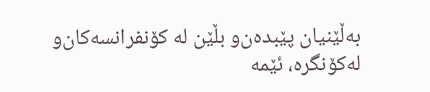به‌ڵێنیان پێبده‌ن‌و بڵێن له‌ كۆنفرانسه‌كان‌و له‌كۆنگره‌، ئێمه‌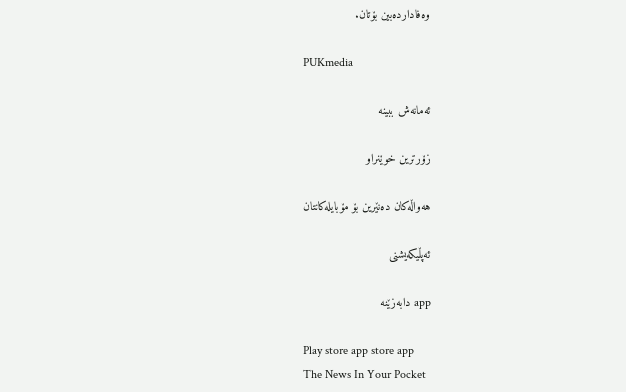وه‌فادارده‌بین بۆتان.

PUKmedia

ئەمانەش ببینە

زۆرترین خوێنراو

هەواڵەکان دەنێرین بۆ مۆبایلەکانتان

ئەپڵیکەیشنی

app دابەزێنە

Play store app store app
The News In Your Pocket